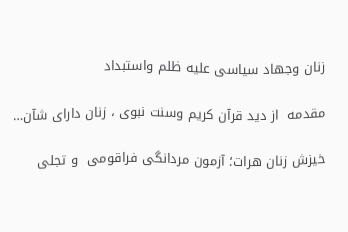زنان وجهاد سیاسی علیه ظلم واستبداد

مقدمه  از دید قرآن کریم وسنت نبوی ، زنان دارای شآن…

خیزش زنان هرات؛ آزمون مردانگی فراقومی  و تجلی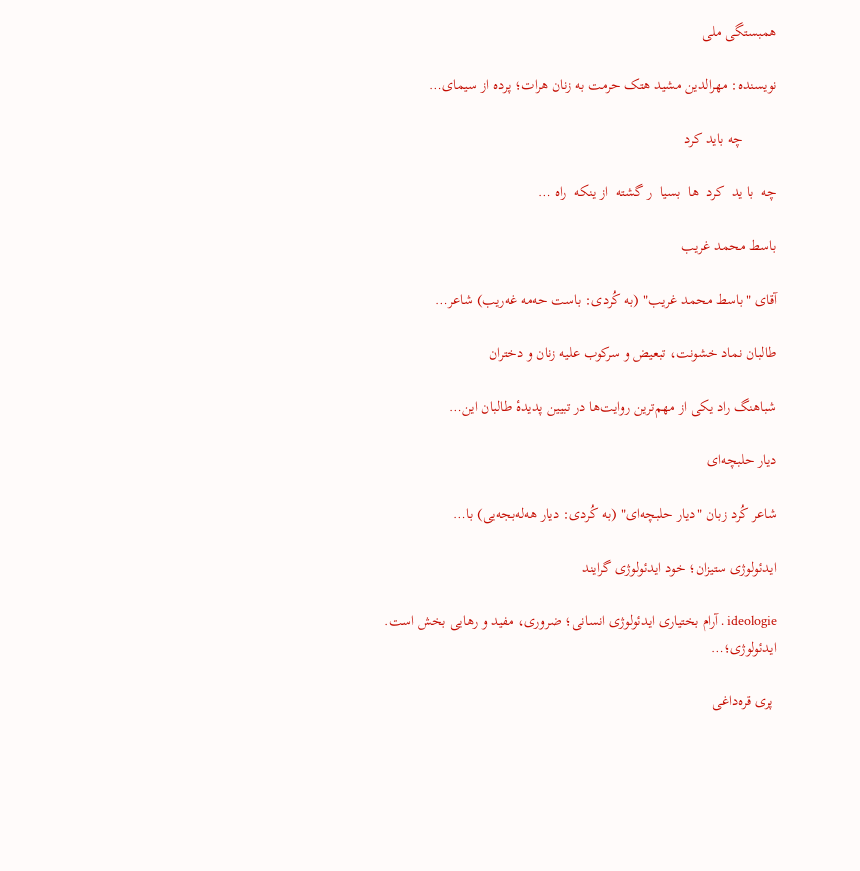همبستگی ملی

نویسنده: مهرالدین مشید هتک حرمت به زنان هرات؛ پرده از سیمای…

         چه باید کرد

چه  با ید  کرد  ها  بسیا  ر گشته  از ینکه  راه …

باسط محمد غریب

آقای "باسط محمد غریب" (به کُردی: باست حەمە غەریب) شاعر…

طالبان نماد خشونت، تبعیض و سرکوب علیه زنان و دختران

شباهنگ راد یکی از مهم‌ترین روایت‌ها در تبیین پدیدهٔ طالبان این…

دیار حلبچه‌ای

شاعر کُرد زبان "دیار حلبچه‌ای" (به کُردی: دیار هه‌له‌بجه‌یی) با…

ایدئولوژی ستیزان؛ خود ایدئولوژی گرایند

ideologie . آرام بختیاری ایدئولوژی انسانی؛ ضروری، مفید و رهایی بخش است.  ایدئولوژی؛…

 پری قره‌داغی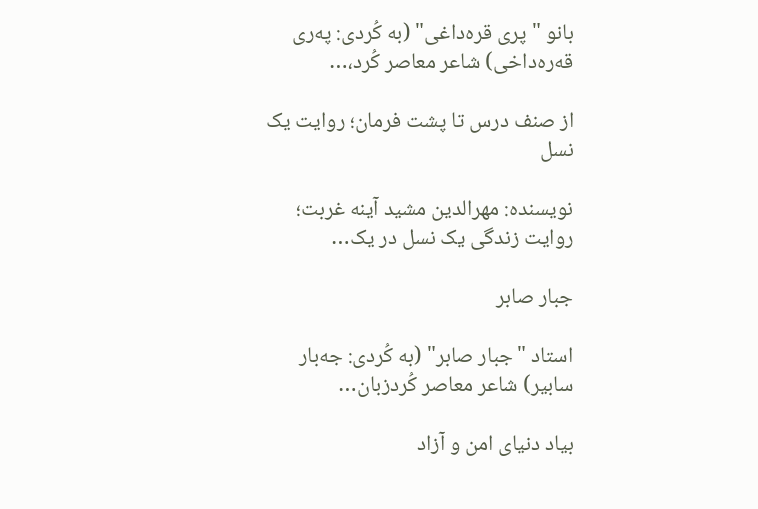بانو "پری قره‌داغی" (به کُردی: پەری قەرەداخی) شاعر معاصر کُرد،…

از صنف درس تا پشت فرمان؛ روایت یک نسل

نویسنده: مهرالدین مشید آینه غربت؛ روایت زندگی یک نسل در یک…

جبار صابر

استاد "جبار صابر" (به کُردی: جەبار سابیر) شاعر معاصر کُردزبان…

بیاد دنیای امن و آزاد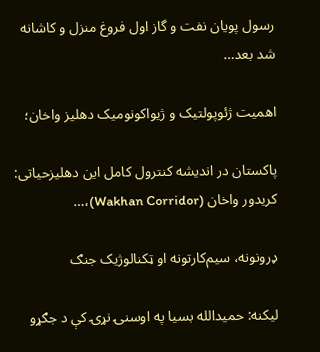رسول پویان نفت و گاز اول فروغ منزل و کاشانه شد بعد…

اهمیت ژئوپولتیک و ژیواکونومیک دهلیز واخان؛

پاکستان در اندیشه کنترول کامل این دهلیزحیاتی: کریدور واخان (Wakhan Corridor)،…

ډرونونه، سیم‌کارتونه او ټکنالوژیک جنګ

ليکنه: حميدالله بسيا په اوسنۍ نړۍ کې د جګړو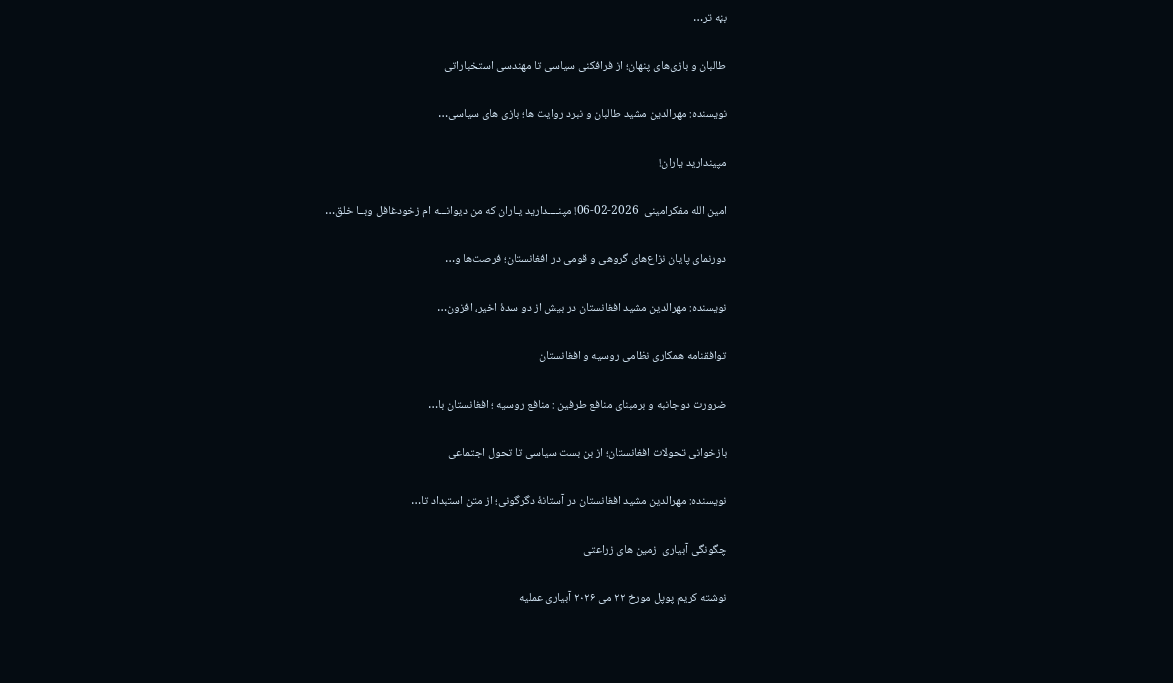بڼه تر…

طالبان و بازی‌های پنهان؛ از فرافکنی سیاسی تا مهندسی استخباراتی

نویسنده: مهرالدین مشید طالبان و نبرد روایت ها؛ بازی های سیاسی…

مپیندارید یاران!

امین الله مفکرامینی  2026-02-06! مپنــــدارید یـاران که من دیوانـــه ام زخودغافل وبــا خلق…

دورنمای پایان نزاع‌های گروهی و قومی در افغانستان؛ فرصت‌ها و…

نویسنده: مهرالدین مشید افغانستان در بیش از دو سدهٔ اخیر، افزون…

توافقنامه همکاری نظامی روسیه و افغانستان

ضرورت دوجانبه و برمبنای منافع طرفین : منافع روسیه ؛ افغانستان با…

بازخوانی تحولات افغانستان؛ از بن بست سیاسی تا تحول اجتماعی

نویسنده: مهرالدین مشید افغانستان در آستانهٔ دگرگونی؛ از متن استبداد تا…

چگونگی آبیاری  زمین های زراعتی

نوشته کریم پوپل مورخ ۲۲ می ۲۰۲۶ آبیاری عملیه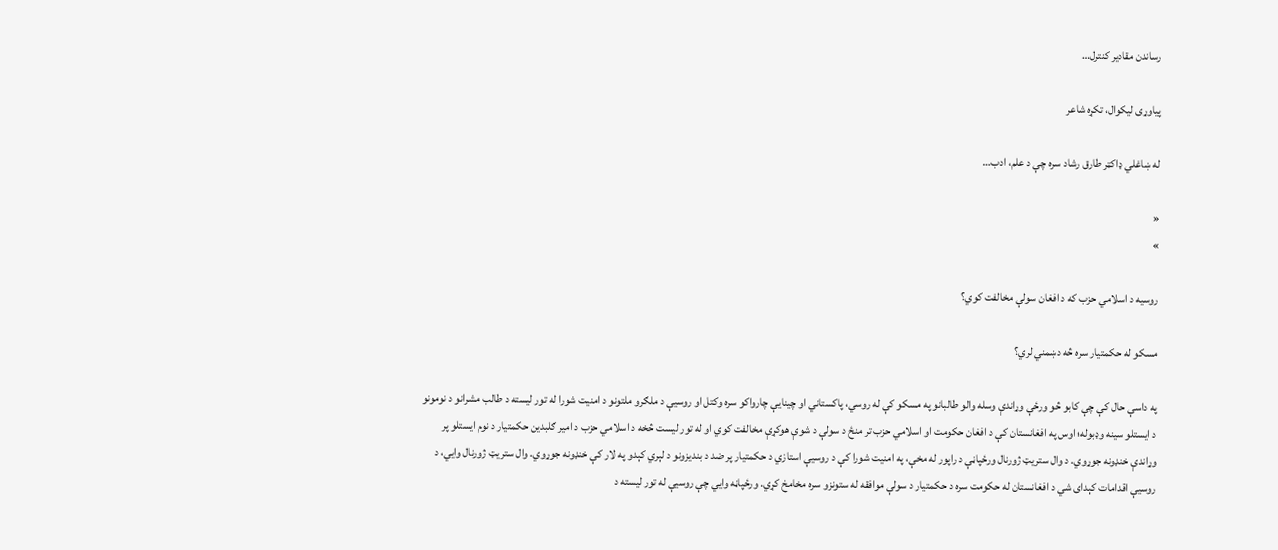رساندن مقادیر کنترل…

پیاوړی لیکوال، تکړه شاعر

له ښاغلي ډاکټر طارق رشاد سره چې د علم، ادب…

«
»

روسيه د اسلامي حزب که د افغان سولې مخالفت کوي؟

مسکو له حکمتيار سره څه دښمني لري؟

په داسې حال کې چې کابو څو ورځې وړاندې وسله والو طالبانو په مسکو کې له روسي، پاکستاني او چينايې چارواکو سره وکتل او روسيې د ملګرو ملتونو د امنيت شورا له تور ليسته د طالب مشرانو د نومونو د ايستلو سينه وډبوله؛ اوس په افغانستان کې د افغان حکومت او اسلامي حزب تر منځ د سولې د شوې هوکړې مخالفت کوي او له تور ليست څخه د اسلامي حزب د امير ګلبدين حکمتيار د نوم ايستلو پر وړاندې خنډونه جوړوي. د وال ستریټ ژورنال ورځپاڼې د راپور له مخې، په امنیت شورا کې د روسیې استازي د حکمتیار پر ضد د بندیزونو د لېري کېدو په لار کې خنډونه جوړوي. وال ستریټ ژورنال وايي، د روسیې اقدامات کېدای شي د افغانستان له حکومت سره د حکمتیار د سولې موافقه له ستونزو سره مخامخ کړي. ورځپاڼه وايي چې روسیې له تور لیسته د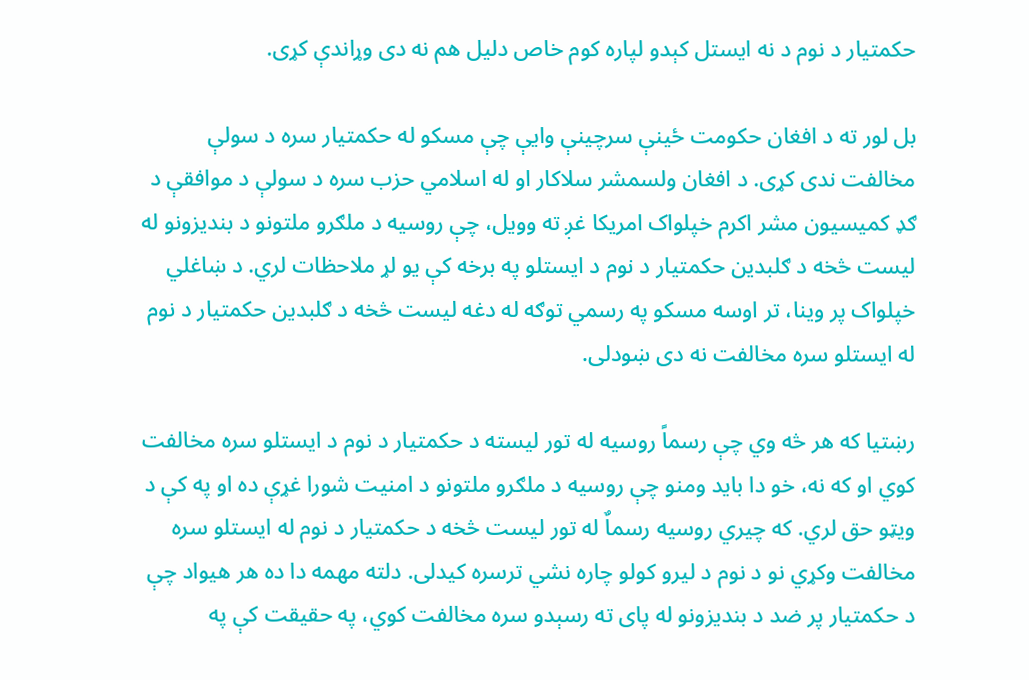حکمتیار د نوم د نه ایستل کېدو لپاره کوم خاص دلیل هم نه دی وړاندې کړی.

بل لور ته د افغان حکومت ځينې سرچينې وايې چې مسکو له حکمتیار سره د سولې مخالفت ندی کړی. د افغان ولسمشر سلاکار او له اسلامي حزب سره د سولې د موافقې د ګډ کمیسیون مشر اکرم خپلواک امریکا غږ ته وویل، چې روسیه د ملګرو ملتونو د بندیزونو له لیست څخه د ګلبدین حکمتیار د نوم د ایستلو په برخه کې یو لړ ملاحظات لري. د ښاغلي خپلواک پر وینا، تر اوسه مسکو په رسمي توګه له دغه لیست څخه د ګلبدین حکمتیار د نوم له ایستلو سره مخالفت نه دی ښودلی.

رښتيا که هر څه وي چې رسماً روسيه له تور ليسته د حکمتيار د نوم د ايستلو سره مخالفت کوي او که نه، خو دا بايد ومنو چې روسيه د ملګرو ملتونو د امنيت شورا غړې ده او په کې د ويټو حق لري. که چيري روسيه رسماٌ له تور ليست څخه د حکمتيار د نوم له ايستلو سره مخالفت وکړي نو د نوم د ليرو کولو چاره نشي ترسره کيدلی. دلته مهمه دا ده هر هیواد چې د حکمتیار پر ضد د بندیزونو له پای ته رسېدو سره مخالفت کوي، په حقیقت کې په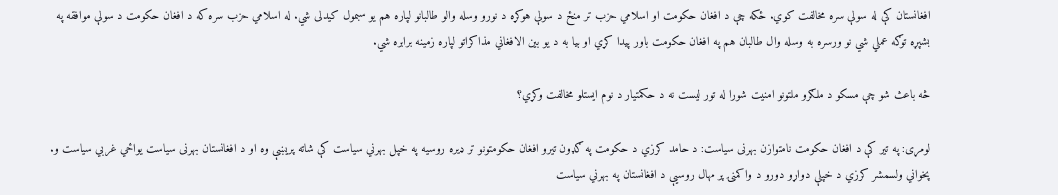افغانستان کې له سولې سره مخالفت کوي. ځکه چې د افغان حکومت او اسلامي حزب تر منځ د سولې هوکړه د نورو وسله والو طالبانو لپاره هم يو سبمول کيدلی شي. له اسلامي حزب سره که د افغان حکومت د سولې موافقه په بشپړه توګه عملي شي نو ورسره به وسله وال طالبان هم په افغان حکومت باور پيدا کړي او بيا به د يو بين الافغاني مذاکراتو لپاره زمينه برابره شي.

څه باعث شو چې مسکو د ملګرو ملتونو امنيت شورا له تور ليست نه د حکمتيار د نوم ايستلو مخالفت وکړي؟

لومړی: په تير کې د افغان حکومت نامتوازن بهرنی سياست: د حامد کرزي د حکومت په ګډون تيرو افغان حکومتونو تر ډيره روسيه په خپل بهرني سياست کې شاته پريښې وه او د افغانستان بهرنی سياست يواځي غربي سیاست و. پخواني ولسمشر کرزي د خپلې دواړو دورو د واکمنۍ پر مهال روسيې د افغانستان په بهرني سياست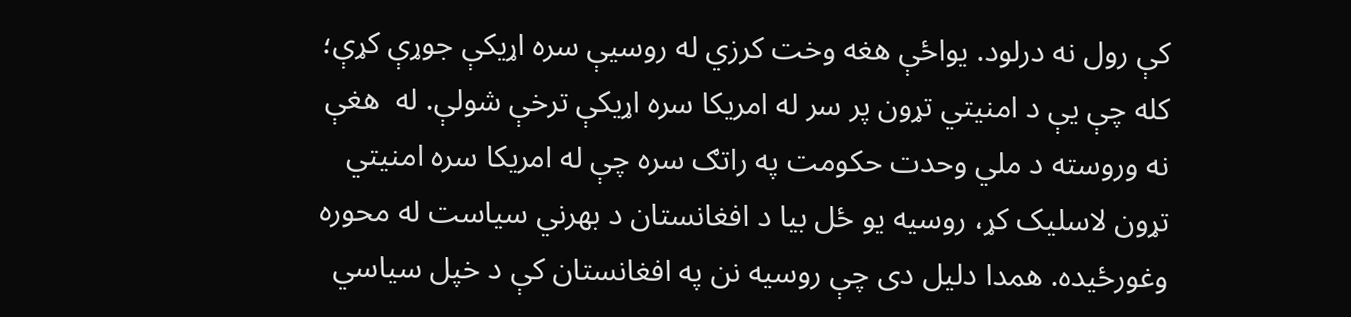کې رول نه درلود. يواځې هغه وخت کرزي له روسيې سره اړيکې جوړې کړې؛ کله چې يې د امنيتي تړون پر سر له امريکا سره اړيکې ترخې شولې. له  هغې نه وروسته د ملي وحدت حکومت په راتګ سره چې له امریکا سره امنيتي تړون لاسليک کړ، روسيه يو ځل بيا د افغانستان د بهرني سياست له محوره وغورځيده. همدا دليل دی چې روسيه نن په افغانستان کې د خپل سياسي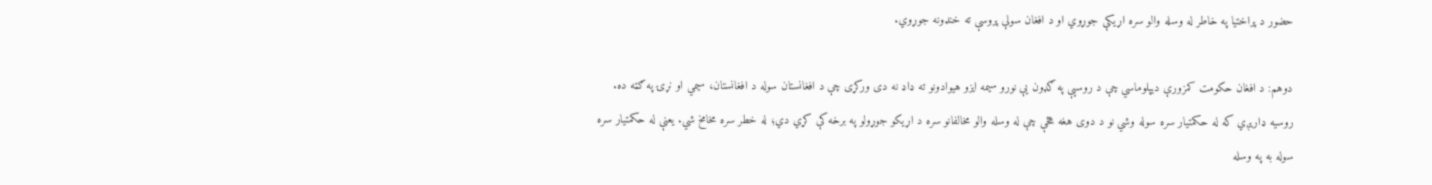حضور د پراختيا په خاطر له وسله والو سره اړيکې جوړوي او د افغان سولې پروسې ته خنډونه جوړوي.

دوهم: د افغان حکومت کمزورې ديپلوماسي چې د روسيې په ګډون يې نورو سيمه ايزو هيوادونو ته ډاډ نه دی ورکړی چې د افغانستان سوله د افغانستان، سيمي او نړۍ په ګټه ده. روسيه ډاريږي که له حکمتيار سره سوله وشي نو د دوی هغه هڅې چې له وسله والو مخالفانو سره د اړيکو جوړولو په برخه کې کړي دي؛ له خطر سره مخامخ شي. یعنې له حکمتيار سره سوله به په وسله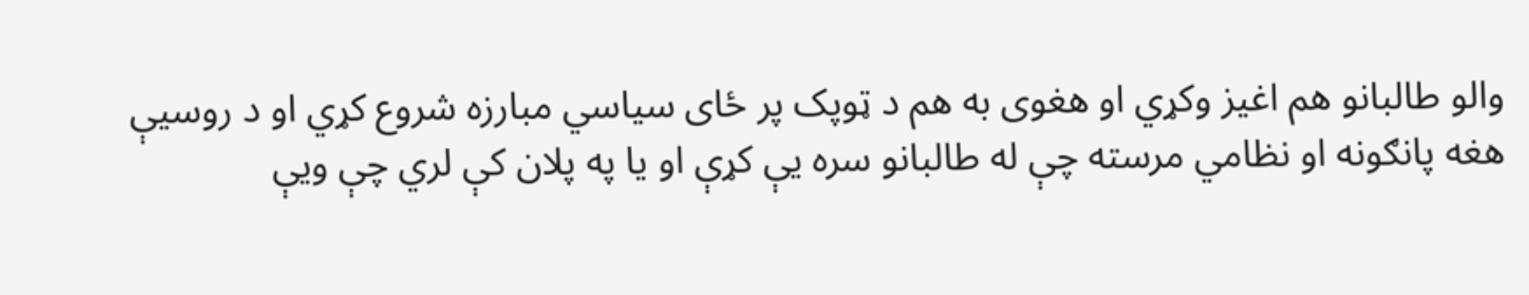والو طالبانو هم اغيز وکړي او هغوی به هم د ټوپک پر ځای سياسي مبارزه شروع کړي او د روسيې هغه پانګونه او نظامي مرسته چې له طالبانو سره يې کړې او يا په پلان کې لري چې ويې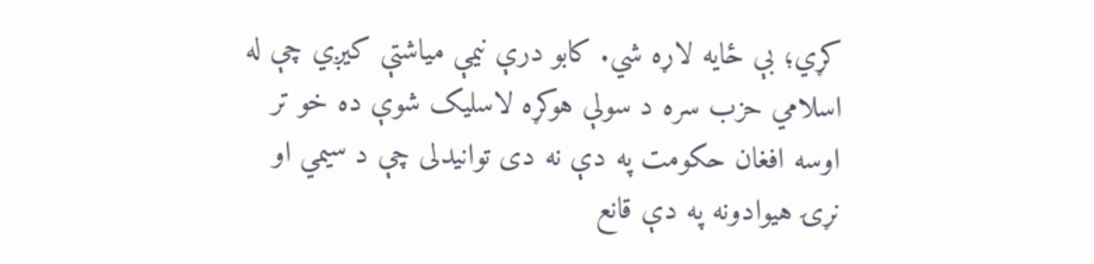کړي؛ بې ځايه لاړه شي. کابو درې نيمې مياشتې کيږي چې له اسلامي حزب سره د سولې هوکړه لاسليک شوې ده خو تر اوسه افغان حکومت په دې نه دی توانيدلی چې د سيمي او نړۍ هيوادونه په دې قانع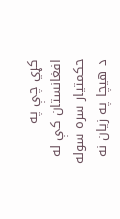کړي چې په افغانستان کې له حکمتيار سره سوله د هيچا په زيان نه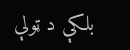بلکې د ټولې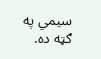سيمي په ګټه ده.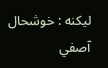لیکنه : خوشحال آصفي